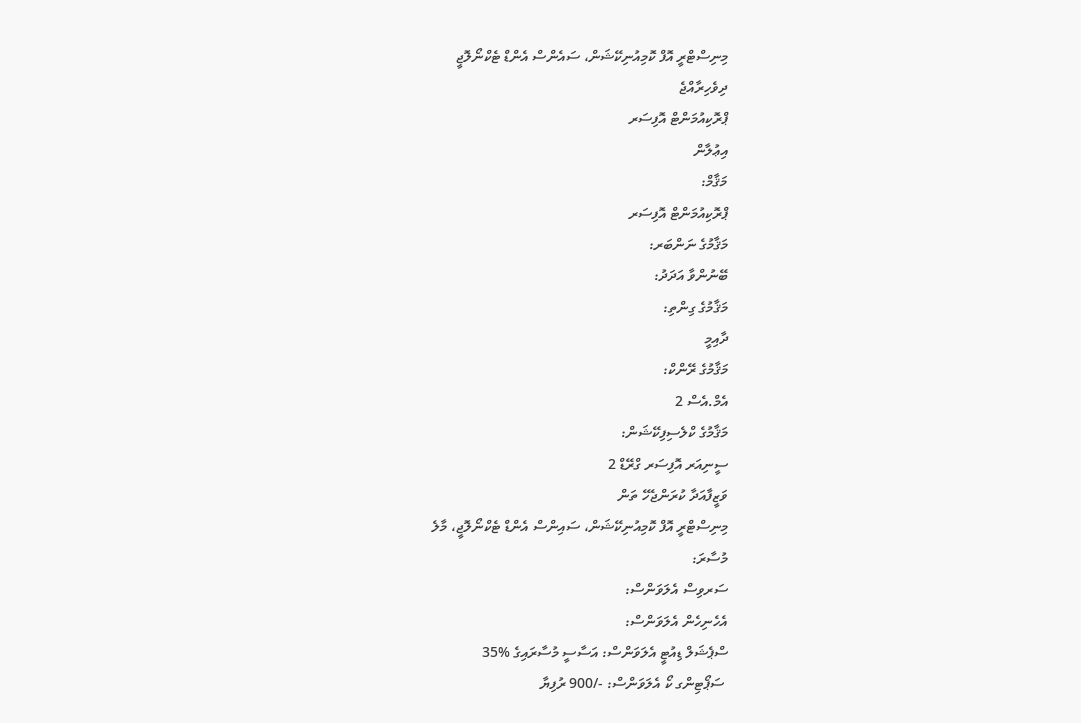މިނިސްޓްރީ އޮފް ކޮމިއުނިކޭޝަން، ސައެންސް އެންޑް ޓެކްނޯލޮޖީ
ދިވެހިރާއްޖެ
ޕްރޮކިއުމަންޓް އޮފިސަރ
އިޢުލާން
މަޤާމް:
ޕްރޮކިއުމަންޓް އޮފިސަރ
މަޤާމުގެ ނަންބަރ:
ބޭނުންވާ އަދަދު:
މަޤާމުގެ ގިންތި:
ދާއިމީ
މަޤާމުގެ ރޭންކް:
އެމް.އެސް 2
މަޤާމުގެ ކްލެސިފިކޭޝަން:
ސީނިއަރ އޮފިސަރ ގްރޭޑް 2
ވަޒީފާއަދާ ކުރަންޖެހޭ ތަން
މިނިސްޓްރީ އޮފް ކޮމިއުނިކޭޝަން، ސައިންސް އެންޑް ޓެކްނޯލޮޖީ، މާލެ
މުސާރަ:
ސަރވިސް އެލަވަންސް:
އެހެނިހެން އެލަވަންސް:
ސްޕެޝަލް ޑިއުޓީ އެލަވަންސް: އަސާސީ މުސާރައިގެ %35
 ސަޕޯޓިންގ ކޯ އެލަވަންސް: -/900 ރުފިޔާ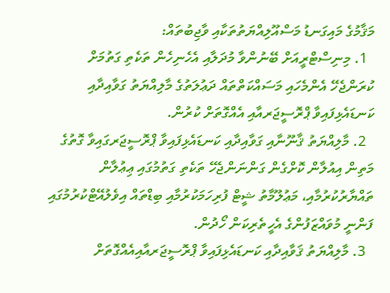މަޤާމުގެ މައިގަނޑު މަސްއޫލިއްޔަތުތަކާއި ވާޖިބުތައް:
  1. މިނިސްޓްރީއަށް ބޭނުންވާ މުދަލާއި އެހެނިހެން ތަކެތި ގަތުމަށް ކުރަންޖެހޭ އެންމެހައި މަސައްކަތްތައް ދަޢުލަތުގެ މާލިއްޔަތު ގަވާއިދާއި ކަނޑައެޅިފައިވާ ޕްރޮސީޖަރއާއި އެއްގޮތަށް ކުރުން.
  2. މާލިއްޔަތު ޤާނޫނާއި ގަވާއިދާއި ކަނޑައެޅިފައިވާ ޕްރޮސީޖަރގައިވާ ގޮތުގެ މަތިން އިއުލާން ކޮށްގެން ގަންނަންޖެހޭ ތަކެތި ގަތުމުގައި ޢިޢުލާން ތައްޔާރުކުރުމާއި، މަޢުލޫމާތު ޝީޓް ފުރިހަމަކުރުމާއި ބިޑްތައް އިވެލުއޭޓްކުރުމުގައި ފަންނީ މުވައްޒަފުންގެ އެހީތެރިކަން ހޯދުން.
  3. މާލިއްޔަތު ޤަވާއިދާއި ކަނޑައެޅިފައިވާ ޕްރޮސީޖަރއާއިއެއްގޮތަށް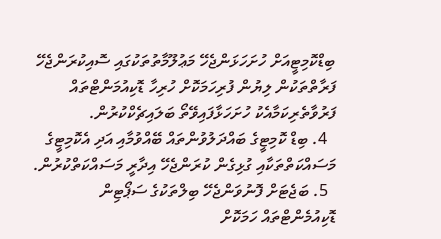ބިޑްކޮމިޓީއަށް ހުށަހަޅަންޖެހޭ މަޢުލޫމާތުތަކުގައި ސޮއިކުރަންޖެހޭ ފަރާތްތަކުން ލިޔުން ފުރިހަމަކޮށް ހުރިހާ ޑޮކިއުމަންޓްތައް ފަރުވާތެރިކަމާއެކު ހުށަހަޅާފައިވޭތޯ ބަލައިޗެކްކުރުން.
  4. ބިޑް ކޮމިޓީގެ ބައްދަލުވުންތައް ބޭއްވުމާއި އަދި އެކޮމިޓީގެ މަސައްކަތްތަކާއި ގުޅިގެން ކުރަންޖެހޭ އިދާރީ މަސައްކަތްކުރުން.
  5. ބަޖެޓަށް ފޮނުވަންޖެހޭ ބިލްތަކުގެ ސަޕޯޓިން ޑޮކިއުމެންޓްތައް ހަމަކޮށް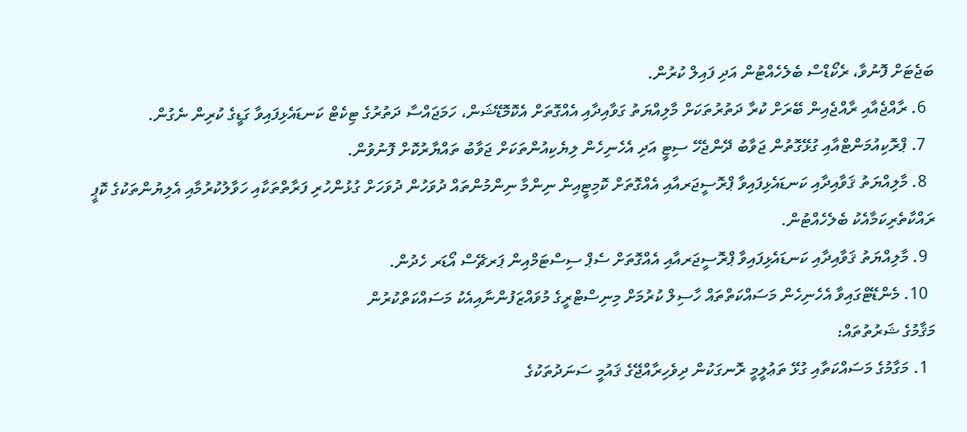ބަޖެޓަށް ފޮނުވާ، ރެކޯޑްސް ބެލެހެއްޓުން އަދި ފައިލް ކުރުން.
  6. ރާއްޖެއާއި ރާއްޖެއިން ބޭރަށް ކުރާ ދަތުރުތަކަށް މާލިއްޔަތު ގަވާއިދާއި އެއްގޮތަށް އެކޮމޮޑޭޝަން، ހަމަޖައްސާ ދަތުރުގެ ޓިކެޓް ކަނޑައެޅިފައިވާ ގަޑީގެ ކުރިން ނެގުން.
  7. ޕްރޮކިއުމަންޓްއާއި ގުޅޭގޮތުން ޖަވާބު ދޭންޖެހޭ ސިޓީ އަދި އެހެނިހެން ލިޔެކިއުންތަކަށް ޖަވާބު ތައްޔާރުކޮށް ފޮނުވުން.
  8. މާލިއްޔަތު ޤަވާއިދާއި ކަނޑައެޅިފައިވާ ޕްރޮސީޖަރއާއި އެއްގޮތަށް ކޮމިޓީއިން ނިންމާ ނިންމުންތައް ދުވަހުން ދުވަހަށް ގުޅުންހުރި ފަރާތްތަކާއި ހަވާލުކުރުމާއި އެލިޔުންތަކުގެ ކޮޕީ ރައްކާތެރިކަމާއެކު ބެލެހެއްޓުން.
  9. މާލިއްޔަތު ޤަވާއިދާއި ކަނޑައެޅިފައިވާ ޕްރޮސީޖަރއާއި އެއްގޮތަށް ސެޕް ސިސްޓަމްއިން ޕަރޗޭސް އޯޑަރ ހެދުން.
  10. މެންޑޭޓްގައިވާ އެހެނިހެން މަސައްކަތްތައް ހާސިލް ކުރުމަށް މިނިސްޓްރީގެ މުވައްޒަފުންނާއިއެކު މަސައްކަތްކުރުން
މަޤާމުގެ ޝަރުތުތައް:
  1. މަގާމުގެ މަސައްކަތާއި ގުޅޭ ތަޢުލީމީ ރޮނގަކުން ދިވެހިރާއްޖޭގެ ޤައުމީ ސަނަދުތަކުގެ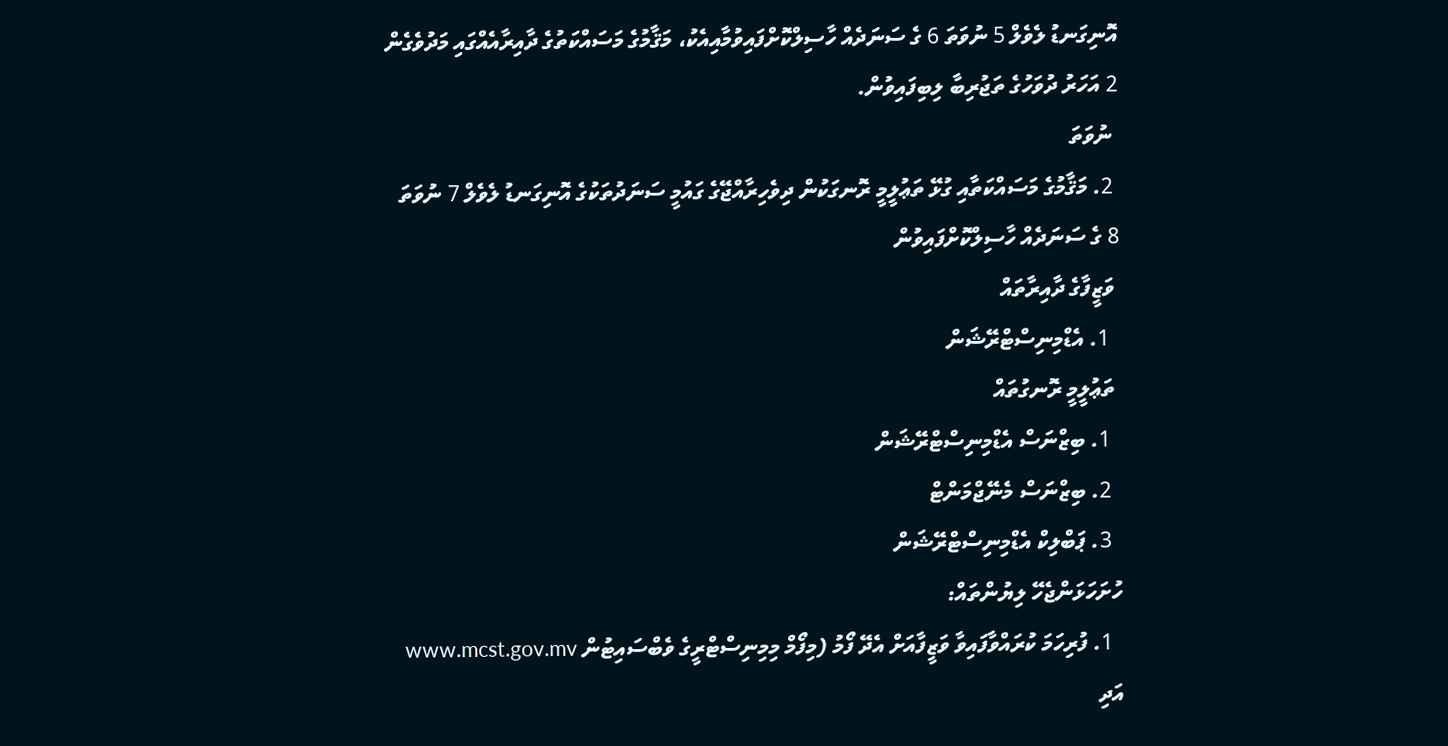އޮނިގަނޑު ލެވެލް 5 ނުވަތަ 6 ގެ ސަނަދެއް ހާސިލްކޮށްފައިވުމާއިއެކު، މަޤާމުގެ މަސައްކަތުގެ ދާއިރާއެއްގައި މަދުވެގެން 2 އަހަރު ދުވަހުގެ ތަޖުރިބާ ލިބިފައިވުން.
 ނުވަތަ
 2. މަޤާމުގެ މަސައްކަތާއި ގުޅޭ ތަޢުލީމީ ރޮނގަކުން ދިވެހިރާއްޖޭގެ ގައުމީ ސަނަދުތަކުގެ އޮނިގަނޑު ލެވެލް 7 ނުވަތަ 8 ގެ ސަނަދެއް ހާސިލްކޮށްފައިވުން
 ވަޒީފާގެ ދާއިރާތައް
  1. އެޑްމިނިސްޓްރޭޝަން
 ތަޢުލީމީ ރޮނގުތައް
  1. ބިޒްނަސް އެޑްމިނިސްޓްރޭޝަން
  2. ބިޒްނަސް މެނޭޖްމަންޓް
  3. ޕަބްލިކް އެޑްމިނިސްޓްރޭޝަން
ހުށަހަޅަންޖެހޭ ލިޔުންތައް:
  1. ފުރިހަމަ ކުރައްވާފައިވާ ވަޒީފާއަށް އެދޭ ފޯމު (މިފޯމް މިމިނިސްޓްރީގެ ވެބްސައިޓުން www.mcst.gov.mv  އަދި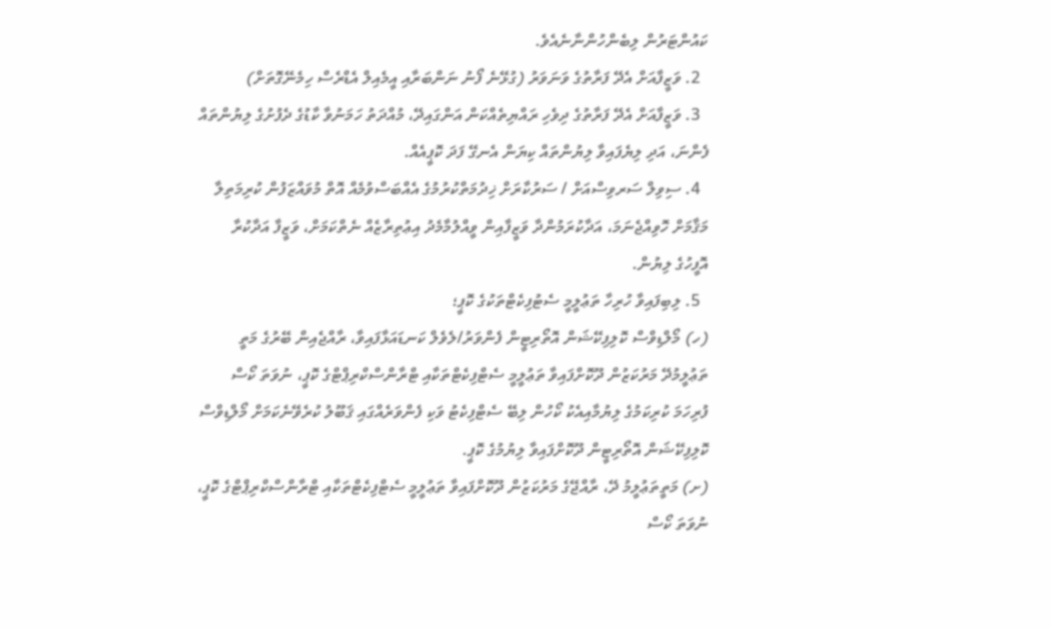ކައުންޓަރުން ލިބެންހުންނާނެއެވެ.
  2. ވަޒީފާއަށް އެދޭ ފަރާތުގެ ވަނަވަރު (ގުޅޭނެ ފޯނު ނަންބަރާއި އީމެއިލް އެޑްރެސް ހިމެނޭގޮތަށް)
  3. ވަޒީފާއަށް އެދޭ ފަރާތުގެ ދިވެހި ރައްޔިތެއްކަން އަންގައިދޭ، މުއްދަތު ހަމަނުވާ ކާޑުގެ ދެފުށުގެ ލިޔުންތައް ފެންނަ، އަދި ލިޔެފައިވާ ލިޔުންތައް ކިޔަން އެނގޭ ފަދަ ކޮޕީއެއް.
  4. ސިވިލް ސަރވިސްއަށް / ސަރުކާރަށް ޚިދުމަތްކުރުމުގެ އެއްބަސްވުމެއް އޮތް މުވައްޒަފުން ކުރިމަތިލާ މަޤާމަށް ހޮވިއްޖެނަމަ، އަދާކުރަމުންދާ ވަޒީފާއިން ވީއްލުމާމެދު އިޢުތިރާޒެއް ނެތްކަމަށް، ވަޒީފާ އަދާކުރާ އޮފީހުގެ ލިޔުން.
  5. ލިބިފައިވާ ހުރިހާ ތަޢުލީމީ ސެޓުފިކެޓްތަކުގެ ކޮޕީ؛
(ހ) މޯލްޑިވްސް ކޮލިފިކޭޝަން އޮތޯރިޓީން ފެންވަރު/ލެވެލް ކަނޑައަޅާފައިވާ، ރާއްޖެއިން ބޭރުގެ މަތީ ތަޢުލީމުދޭ މަރުކަޒުން ދޫކޮށްފައިވާ ތަޢުލީމީ ސެޓްފިކެޓްތަކާއި ޓްރާންސްކްރިޕްޓްގެ ކޮޕީ، ނުވަތަ ކޯސް ފުރިހަމަ ކުރިކަމުގެ ލިޔުމާއިއެކު ކޯހުން ލިބޭ ސެޓްފިކެޓު ވަކި ފެންވަރެއްގައި ޤަބޫލު ކުރެވޭނެކަމަށް މޯލްޑިވްސް ކޮލިފިކޭޝަން އޮތޯރިޓީން ދޫކޮށްފައިވާ ލިޔުމުގެ ކޮޕީ.
(ށ) މަތީތަޢުލީމު ދޭ، ރާއްޖޭގެ މަރުކަޒުން ދޫކޮށްފައިވާ ތަޢުލީމީ ސެޓްފިކެޓްތަކާއި ޓްރާންސްކްރިޕްޓްގެ ކޮޕީ، ނުވަތަ ކޯސް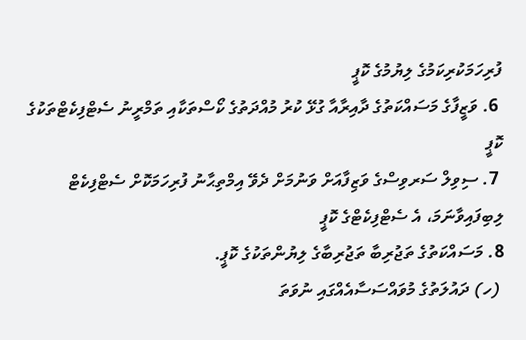ފުރިހަމަކުރިކަމުގެ ލިޔުމުގެ ކޮޕީ
 6. ވަޒީފާގެ މަސައްކަތުގެ ދާއިރާއާ ގުޅޭ ކުރު މުއްދަތުގެ ކޯސްތަކާއި ތަމްރީނު ސެޓްފިކެޓްތަކުގެ ކޮޕީ
 7. ސިވިލް ސަރވިސްގެ ވަޒިފާއަށް ވަނުމަށް ދެވޭ އިމްތިޙާނު ފުރިހަމަކޮށް ސެޓްފިކެޓް ލިބިފައިވާނަމަ، އެ ސެޓްފިކެޓްގެ ކޮޕީ
8. މަސައްކަތުގެ ތަޖުރިބާ ތަޖުރިބާގެ ލިޔުންތަކުގެ ކޮޕީ.
 (ހ) ދައުލަތުގެ މުވައްސަސާއެއްގައި ނުވަތަ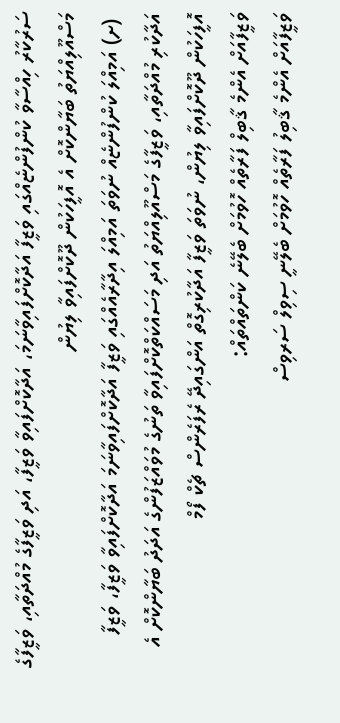ސަރުކާރު ހިއްސާވާ ކުންފުންޏެއްގައި ވަޒީފާ އަދާކޮށްފައިވާނަމަ، އަދާކޮށްފައިވާ ވަޒީފާ، އަދި ވަޒީފާގެ މުއްދަތާއި، ވަޒީފާގެ މަސްއޫލިއްޔަތު ބަޔާންކޮށް އެ އޮފީހަކުން ދޫކޮށްފައިވާ ލިޔުން
 (ށ) އަމިއްލަ ކުންފުންޏެއް ނުވަތަ އަމިއްލަ އިދާރާއެއްގައި ވަޒީފާ އަދާކޮށްފައިވާނަމަ އަދާކޮށްފައިވާ ވަޒީފާ، ވަޒީފާ އަދާކުރި މުއްދަތާއި، ވަޒީފާގެ މަސްއޫލިއްޔަތު އަދި މަސައްކަތްކޮށްފައިވާ ތަނުގެ މުވައްޒަފުންގެ އަދަދު ބަޔާންކޮށް އެ އޮފީހަކުން ދޫކޮށްފައިވާ ލިޔުން، ނުވަތަ ވަޒީފާ އަދާކުރިގޮތް އަންގައިދޭ ރެފަރެންސް ޗެކް ފޯމް
ވަޒީފާއަށް އެންމެ ޤާބިލް ފަރާތެއް ހޮވުމަށް ބެލޭނެ ކަންތައްތައް:
ވަޒީފާއަށް އެންމެ ޤާބިލު ފަރާތެއް ހޮވުމަށް ބެލޭނީ ސިވިލް ސަރވިސް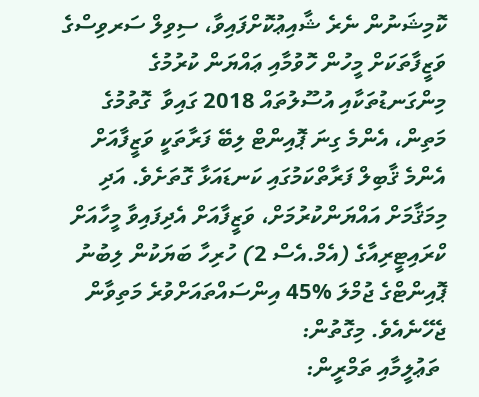ކޮމިޝަނުން ނެރެ ޝާއިޢުކޮށްފައިވާ، ސިވިލް ސަރވިސްގެ ވަޒީފާތަކަށް މީހުން ހޮވުމާއި ޢައްޔަން ކުރުމުގެ މިންގަނޑުތަކާއި އުސޫލުތައް 2018 ގައިވާ  ގޮތުމުގެ މަތިން، އެންމެ ގިނަ ޕޮއިންޓް ލިބޭ ފަރާތަކީ ވަޒީފާއަށް އެންމެ ޤާބިލް ފަރާތްކަމުގައި ކަނޑައަޅާ ގޮތަށެވެ. އަދި މިމަޤާމަށް އައްޔަންކުރުމަށް، ވަޒީފާއަށް އެދިފައިވާ މީހާއަށް ކްރައިޓީރިއާގެ (އެމް.އެސް 2) ހުރިހާ ބަޔަކުން ލިބުނު ޕޮއިންޓްގެ ޖުމްލަ %45 އިންސައްތައަށްވުރެ މަތިވާން ޖެހޭނެއެވެ. މިގޮތުން:
 ތަޢުލީމާއި ތަމްރީން: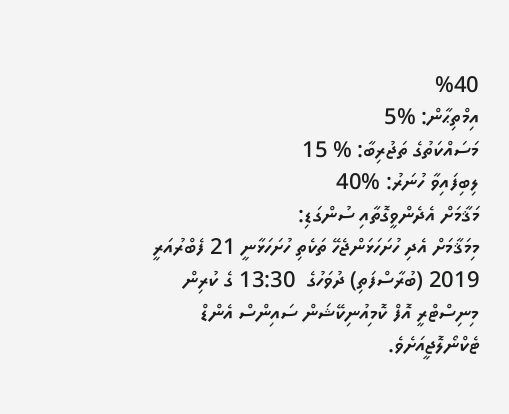%40
އިމްތިޙާން: %5
މަސައްކަތުގެ ތަޖުރިބާ: % 15
ލިބިފައިވާ ހުނަރު: %40
މަޤާމަށް އެދެންވީގޮތާއި ސުންގަޑި:
މިމަޤާމަށް އެދި ހުށަހަޅަންޖެހޭ ތަކެތި ހުށަހަޅާނީ 21 ފެބްރުއަރީ 2019 (ބުރާސްފަތި) ދުވަހުގެ  13:30 ގެ ކުރިން މިނިސްޓްރީ އޮފް ކޮމިއުނިކޭޝަން ސައިންސް އެންޑް ޓެކްނޯލޮޖީއަށެވެ.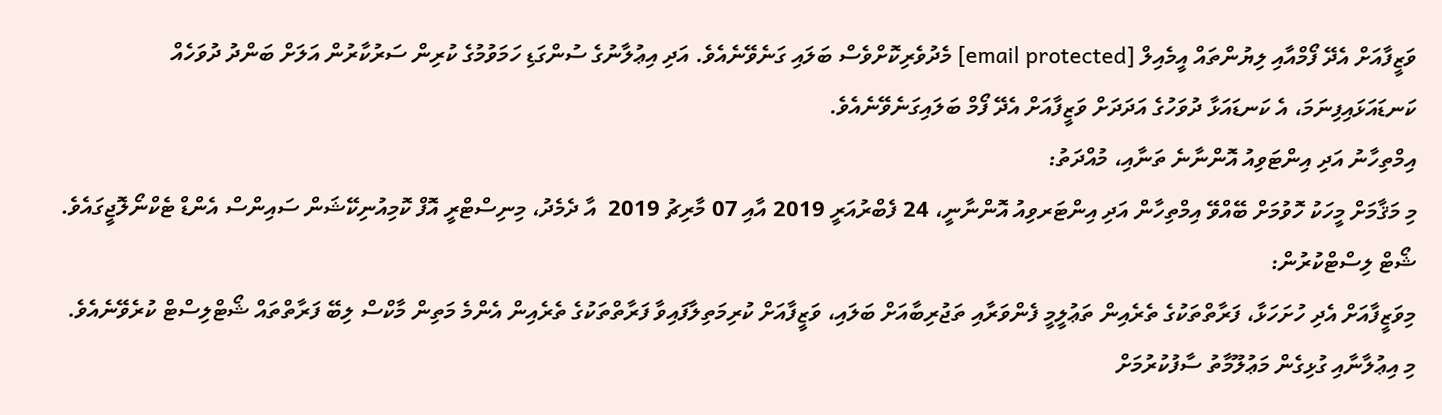ވަޒީފާއަށް އެދޭ ފޯމްއާއި ލިޔުންތައް އީމެއިލް [email protected] މެދުވެރިކޮށްވެސް ބަލައި ގަނެވޭނެއެވެ. އަދި އިޢުލާނުގެ ސުންގަޑި ހަމަވުމުގެ ކުރިން ސަރުކާރުން އަލަށް ބަންދު ދުވަހެއް ކަނޑައަޅައިފިނަމަ، އެ ކަނޑައަޅާ ދުވަހުގެ އަދަދަށް ވަޒީފާއަށް އެދޭ ފޯމް ބަލައިގަނެވޭނެއެވެ.
އިމްތިހާނު އަދި އިންޓަވިއު އޮންނާނެ ތަނާއި، މުއްދަތު:
މި މަޤާމަށް މީހަކު ހޮވުމަށް ބޭއްވޭ އިމްތިހާން އަދި އިންޓަރވިއު އޮންނާނީ، 24 ފެބްރުއަރީ 2019 އާއި 07 މާރިޗު 2019  އާ ދެމެދު، މިނިސްޓްރީ އޮފް ކޮމިއުނިކޭޝަން ސައިންސް އެންޑް ޓެކްނޯލޮޖީގައެވެ.
ޝޯޓް ލިސްޓްކުރުން:
މިވަޒީފާއަށް އެދި ހުށަހަޅާ، ފަރާތްތަކުގެ ތެރެއިން ތަޢުލީމީ ފެންވަރާއި ތަޖުރިބާއަށް ބަލައި، ވަޒީފާއަށް ކުރިމަތިލާފައިވާ ފަރާތްތަކުގެ ތެރެއިން އެންމެ މަތިން މާކްސް ލިބޭ ފަރާތްތައް ޝޯޓްލިސްޓް ކުރެވޭނެއެވެ.
މި އިޢުލާނާއި ގުޅިގެން މަޢުލޫމާތު ސާފުކުރުމަށް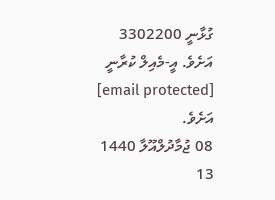ގުޅާނީ 3302200 އަށެވެ. އީ-މެއިލް ކުރާނީ [email protected] އަށެވެ.
08 ޖުމާދުލްއޫލާ 1440
13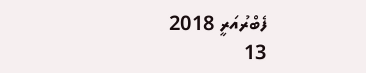ފެބްރުއަރީ 2018
13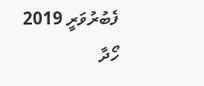ފެބުރުވަރީ 2019
ހޯދާ